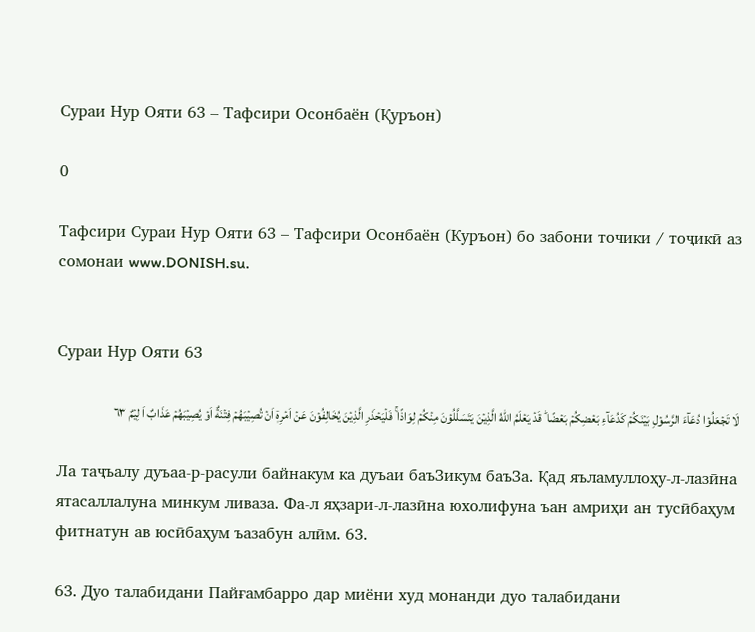Сураи Нур Ояти 63 – Тафсири Осонбаён (Қуръон)

0

Тафсири Сураи Нур Ояти 63 – Тафсири Осонбаён (Куръон) бо забони точики / тоҷикӣ аз сомонаи www.DONISH.su.


Сураи Нур Ояти 63

لَا تَجۡعَلُوۡا دُعَآءَ الرَّسُوۡلِ بَيۡنَكُمۡ كَدُعَآءِ بَعۡضِكُمۡ بَعۡضًا‌ ؕ قَدۡ يَعۡلَمُ اللّٰهُ الَّذِيۡنَ يَتَسَلَّلُوۡنَ مِنۡكُمۡ لِوَاذًا‌ ۚ فَلۡيَحۡذَرِ الَّذِيۡنَ يُخَالِفُوۡنَ عَنۡ اَمۡرِهٖۤ اَنۡ تُصِيۡبَهُمۡ فِتۡنَةٌ اَوۡ يُصِيۡبَهُمۡ عَذَابٌ اَ لِيۡمٌ ٦٣

Ла таҷъалу дуъаа-р-расули байнакум ка дуъаи баъЗикум баъЗа. Қад яъламуллоҳу-л-лазӣна ятасаллалуна минкум ливаза. Фа-л яҳзари-л-лазӣна юхолифуна ъан амриҳи ан тусӣбаҳум фитнатун ав юсӣбаҳум ъазабун алӣм. 63.

63. Дуо талабидани Пайғамбарро дар миёни худ монанди дуо талабидани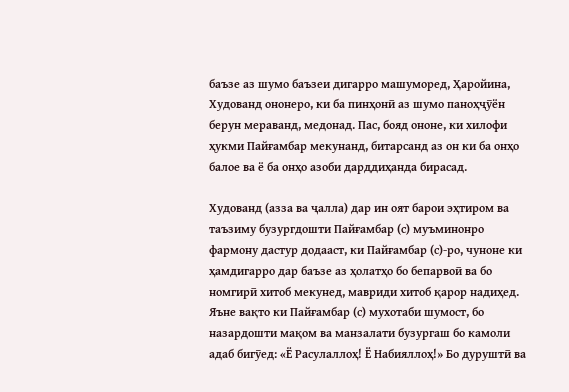баъзе аз шумо баъзеи дигарро машуморед, Ҳаройина, Худованд ононеро, ки ба пинҳонӣ аз шумо паноҳҷӯён берун мераванд, медонад. Пас, бояд ононе, ки хилофи ҳукми Пайғамбар мекунанд, битарсанд аз он ки ба онҳо балое ва ё ба онҳо азоби дарддиҳанда бирасад.

Худованд (азза ва ҷалла) дар ин оят барои эҳтиром ва таъзиму бузургдошти Пайғамбар (с) муъминонро фармону дастур додааст, ки Пайғамбар (с)-ро, чуноне ки ҳамдигарро дар баъзе аз ҳолатҳо бо бепарвоӣ ва бо номгирӣ хитоб мекунед, мавриди хитоб қарор надиҳед. Яъне вақто ки Пайғамбар (с) мухотаби шумост, бо назардошти мақом ва манзалати бузургаш бо камоли адаб бигӯед: «Ё Расулаллоҳ! Ё Набияллоҳ!» Бо дуруштӣ ва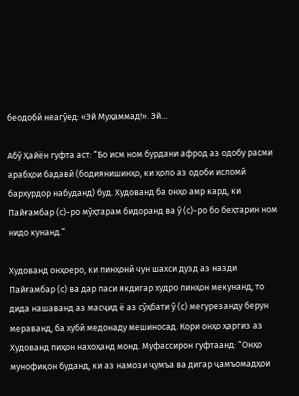беодобӣ неагӯед: «Эй Муҳаммад!». Эй…

Абӯ Ҳайён гуфта аст: “Бо исм ном бурдани афрод аз одобу расми арабҳои бадавӣ (бодиянишинҳо, ки ҳоло аз одоби исломӣ бархурдор набуданд) буд. Худованд ба онҳо амр кард, ки Пайғамбар (с)-ро мӯҳтарам бидоранд ва ӯ (с)-ро бо беҳтарин ном нидо кунанд.”

Худованд онҳоеро, ки пинҳонӣ чун шахси дузд аз назди Пайғамбар (с) ва дар паси якдигар худро пинҳон мекунанд, то дида нашаванд аз масҷид ё аз сӯҳбати ӯ (с) мегурезанду берун мераванд, ба хубӣ медонаду мешиносад. Кори онҳо ҳаргиз аз Худованд пиҳон нахоҳанд монд. Муфассирон гуфтаанд: “Онҳо мунофиқон буданд, ки аз намози ҷумъа ва дигар ҷамъомадҳои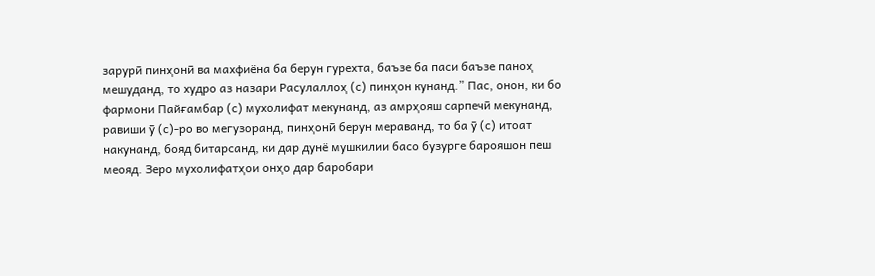зарурӣ пинҳонӣ ва махфиёна ба берун гурехта, баъзе ба паси баъзе паноҳ мешуданд, то худро аз назари Расулаллоҳ (с) пинҳон кунанд.” Пас, онон, ки бо фармони Пайғамбар (с) мухолифат мекунанд, аз амрҳояш сарпечӣ мекунанд, равиши ӯ (с)-ро во мегузоранд, пинҳонӣ берун мераванд, то ба ӯ (с) итоат накунанд, бояд битарсанд, ки дар дунё мушкилии басо бузурге барояшон пеш меояд. Зеро мухолифатҳои онҳо дар баробари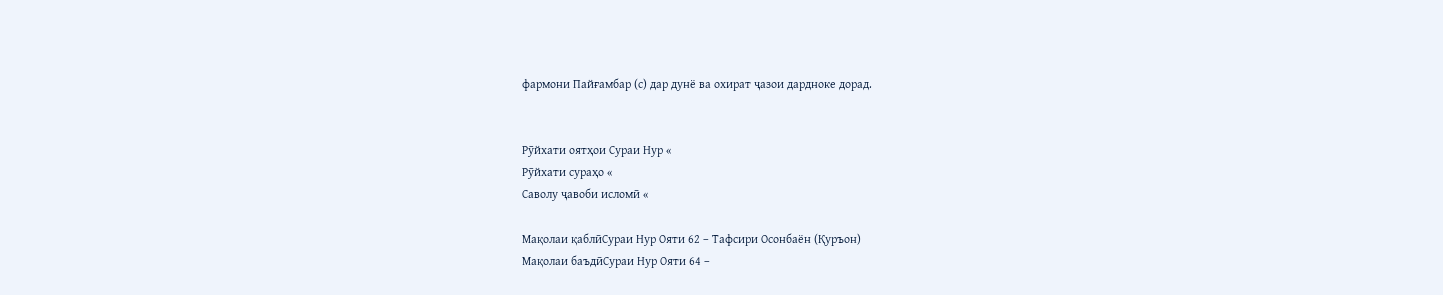фармони Пайғамбар (с) дар дунё ва охират ҷазои дардноке дорад.


Рӯйхати оятҳои Сураи Нур «
Рӯйхати сураҳо «
Саволу ҷавоби исломӣ «

Мақолаи қаблӣСураи Нур Ояти 62 – Тафсири Осонбаён (Қуръон)
Мақолаи баъдӣСураи Нур Ояти 64 –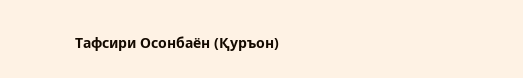Тафсири Осонбаён (Қуръон)